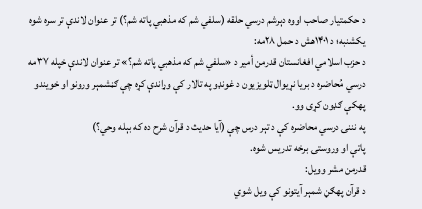د حکمتيار صاحب اووه دېرشم درسي حلقه (سلفي شم که مذهبي پاته شم؟) تر عنوان لاندې تر سره شوه
يکشنبه؛ د ۱۴۰۱ھش د حمل ۲۸مه:
د حزب اسلامي افغانستان قدرمن أمير د «سلفي شم که مذهبي پاته شم؟» تر عنوان لاندې خپله ۳۷مه درسي مُحاضره د بریا نړيوال ټلويزيون د غونډو په تالار کې وړاندې کړه چې ګڼشمېر ورونو او خویندو پهکې ګډون کړی وو.
په نننۍ درسي محاضره کې د تېر درس چې (آيا حديث د قرآن شرح ده كه بېله وحي؟)
پاتې او وروستۍ برخه تدريس شوه.
قدرمن مشر وويل:
د قرآن پهګڼ شمېر آيتونو كې ويل شوي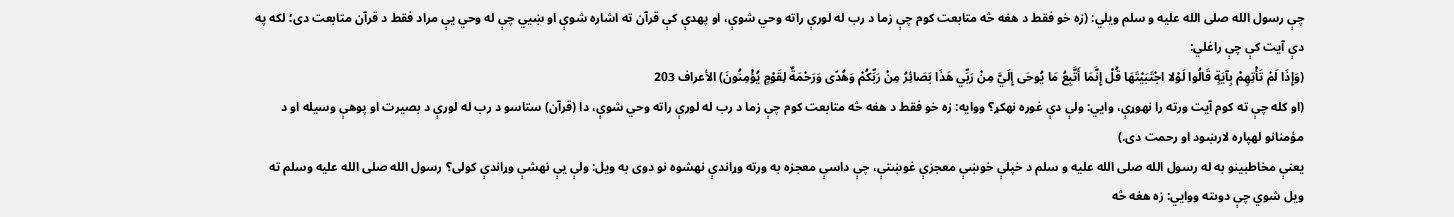چې رسول الله صلى الله عليه و سلم ويلي: (زه خو فقط د هغه څه متابعت كوم چې زما د رب له لورې راته وحي شوې، او پهدې كې قرآن ته اشاره شوې او ښيي چې له وحي يې مراد فقط د قرآن متابعت دی؛ لكه په دې آيت كې چې راغلي:
(وَإِذَا لَمْ تَأْتِهِمْ بِآيَةٍ قَالُوا لَوْلا اجْتَبَيْتَهَا قُلْ إِنَّمَا أَتَّبِعُ مَا يُوحَى إِلَيَّ مِنْ رَبِّي هَذَا بَصَائِرُ مِنْ رَبِّكُمْ وَهُدًى وَرَحْمَةٌ لِقَوْمٍ يُؤْمِنُونَ) الأعراف 203
(او كله چې ته كوم آيت ورته را نهوړې، وايي: ولې دې غوره نهكړ؟ ووايه: زه خو فقط د هغه څه متابعت كوم چې زما د رب له لورې راته وحي شوې، دا (قرآن) ستاسو د رب له لورې د بصيرت او پوهې وسيله او د مؤمنانو لهپاره لارښود او رحمت دی.)
يعنې مخاطبينو به له رسول الله صلى الله عليه و سلم د خپلې خوښې معجزې غوښتې، چې داسې معجزه به ورته وړاندې نهشوه نو دوى به ويل: ولې يې نهشې وړاندې كولى؟ رسول الله صلی الله عليه وسلم ته ويل شوي چې دوىته ووايي: زه هغه څه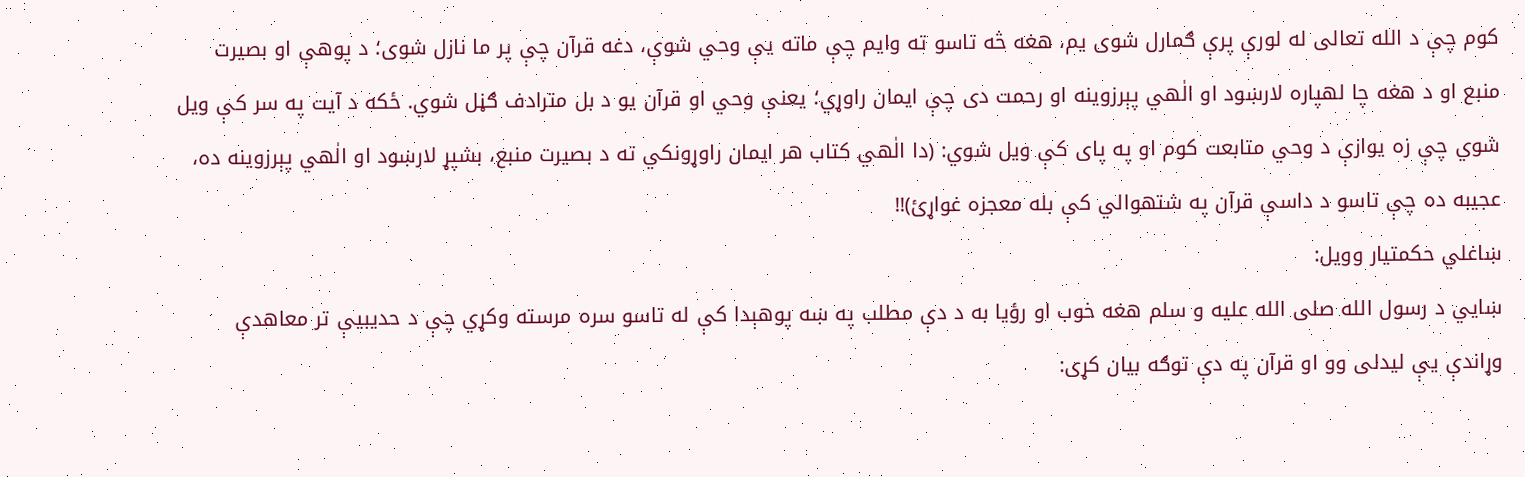كوم چې د الله تعالى له لورې پرې ګمارل شوى يم، هغه څه تاسو ته وايم چې ماته يې وحي شوې، دغه قرآن چې پر ما نازل شوى؛ د پوهې او بصيرت منبع او د هغه چا لهپاره لارښود او الٰهي پېرزوينه او رحمت دی چې ايمان راوړي؛ يعنې وحي او قرآن يو د بل مترادف ګڼل شوي. ځكه د آيت په سر كې ويل شوي چې زه يوازې د وحي متابعت كوم او په پاى كې ويل شوي: (دا الٰهي كتاب هر ايمان راوړونكي ته د بصيرت منبع، بشپړ لارښود او الٰهي پېرزوينه ده، عجيبه ده چې تاسو د داسې قرآن په شتهوالي كې بله معجزه غواړئ)!!
ښاغلي حکمتيار وويل:
ښايي د رسول الله صلى الله عليه و سلم هغه خوب او رؤيا به د دې مطلب په ښه پوهېدا كې له تاسو سره مرسته وكړي چې د حديبيې تر معاهدې وړاندې يې ليدلى وو او قرآن په دې توګه بيان كړى: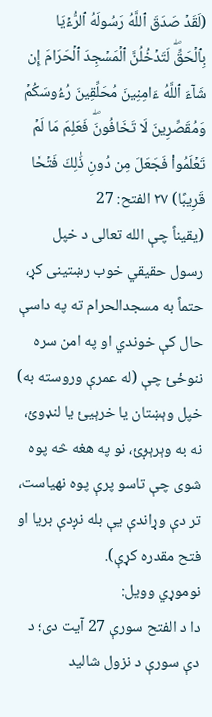(لَقَدۡ صَدَقَ ٱللَّهُ رَسُولَهُ ٱلرُّءۡيَا بِٱلۡحَقِّۖ لَتَدۡخُلُنَّ ٱلۡمَسۡجِدَ ٱلۡحَرَامَ إِن شَآءَ ٱللَّهُ ءَامِنِينَ مُحَلِّقِينَ رُءُوسَكُمۡ وَمُقَصِّرِينَ لَا تَخَافُونَۖ فَعَلِمَ مَا لَمۡ تَعۡلَمُواْ فَجَعَلَ مِن دُونِ ذَٰلِكَ فَتۡحٗا قَرِيبًا) ٢٧ الفتح: 27
(يقيناً چې الله تعالی د خپل رسول حقيقي خوب رښتينى كړ، حتماً به مسجدالحرام ته په داسې حال كې خوندي او په امن سره ننوځئ چې (له عمرې وروسته به) خپل وېښتان يا خرېيئ يا لنډوئ، نه به وېرېږئ، نو په هغه څه پوه شوى چې تاسو پرې پوه نهياست، تر دې وړاندې يې بله نږدې بريا او فتح مقدره كړې).
نوموړي وويل:
دا د الفتح سورې 27 آيت دی؛ د دې سورې د نزول شاليد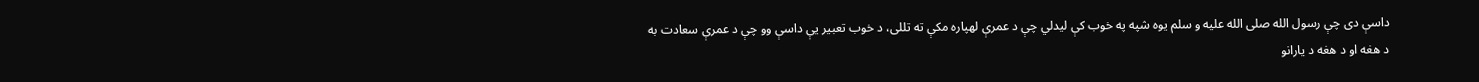داسې دی چې رسول الله صلى الله عليه و سلم يوه شپه په خوب كې ليدلي چې د عمرې لهپاره مكې ته تللى، د خوب تعبير يې داسې وو چې د عمرې سعادت به د هغه او د هغه د يارانو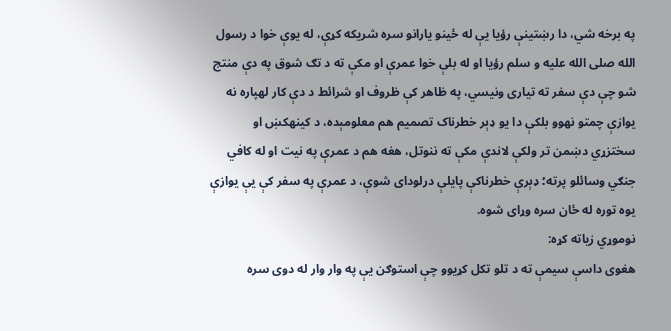په برخه شي، دا رښتينې رؤيا يې له ځينو يارانو سره شريكه كړې، له يوې خوا د رسول الله صلى الله عليه و سلم رؤيا او له بلې خوا عمرې او مكې ته د تګ شوق په دې منتج شو چې دې سفر ته تيارى ونيسي، په ظاهر كې ظروف او شرائط د دې كار لهپاره نه يوازې چمتو نهوو بلكې دا يو ډېر خطرناک تصميم هم معلومېده، د كينهكښ او سختزړي دښمن تر ولكې لاندې مكې ته ننوتل، هغه هم د عمرې په نيت او له كافي جنګي وسائلو پرته؛ ډېرې خطرناكې پايلې درلوداى شوې، د عمرې په سفر كې يې يوازې يوه توره له ځان سره وړاى شوه.
نوموړي زياته کړه:
هغوی داسې سيمې ته د تلو تکل کړیوو چې استوګن يې په وار وار له دوى سره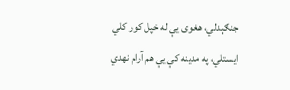جنګېدلي، هغوى يې له خپل كور كلي ايستلي، په مدينه كې يې هم آرام نهدي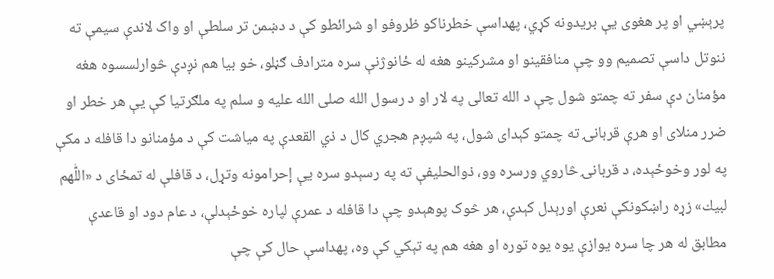پرېښي او پر هغوى يې بريدونه كړي، پهداسې خطرناكو ظروفو او شرائطو كې د دښمن تر سلطې او واک لاندې سيمې ته ننوتل داسې تصميم وو چې منافقينو او مشركينو هغه له ځانوژنې سره مترادف ګڼلو، خو بيا هم نږدې څوارلسسوه هغه مؤمنان دې سفر ته چمتو شول چې د الله تعالى په لار او د رسول الله صلى الله عليه و سلم په ملګرتيا كې يې هر خطر او ضرر منلاى او هرې قربانۍ ته چمتو كېداى شول، په شپږم هجري كال د ذي القعدې په مياشت كې د مؤمنانو دا قافله د مكې په لور وخوځېده، د قربانۍ څاروي ورسره وو، ذوالحليفې ته په رسېدو سره يې إحرامونه وتړل، د قافلې له تمځاى د «اللّٰهم لبيك» زړه راښكونكې نعرې اورېدل كېدې، هر څوک پوهېدو چې دا قافله د عمرې لپاره خوځېدلې، د عام دود او قاعدې مطابق له هر چا سره يوازې يوه يوه توره او هغه هم په تېكي كې وه، پهداسې حال كې چې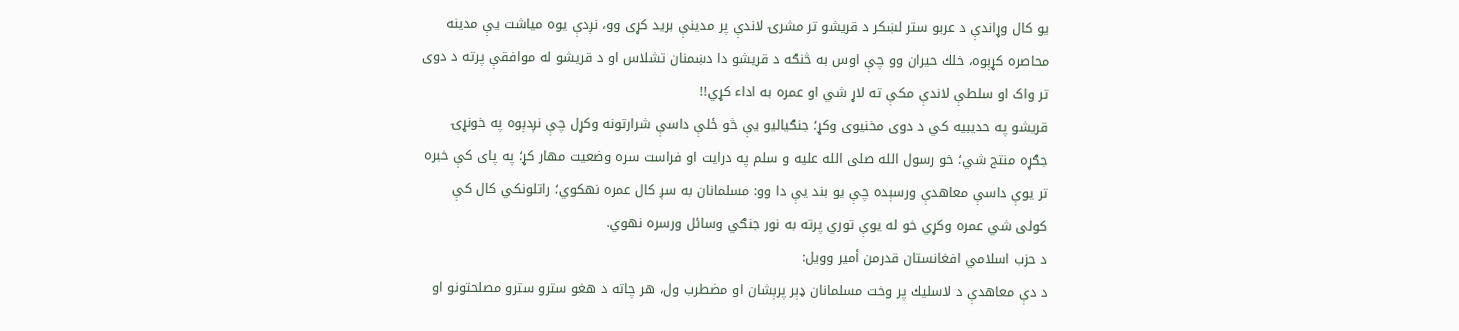يو كال وړاندې د عربو ستر لښكر د قريشو تر مشرۍ لاندې پر مدينې بريد كړى وو، نږدې يوه مياشت يې مدينه محاصره كړېوه، خلك حيران وو چې اوس به څنګه د قريشو دا دښمنان تشلاس او د قريشو له موافقې پرته د دوى تر واک او سلطې لاندې مكې ته لاړ شي او عمره به اداء كړي!!
قريشو په حديبيه كي د دوى مخنيوى وكړ؛ جنګياليو يې څو ځلې داسې شرارتونه وكړل چې نږدېوه په خونړۍ جګړه منتج شي؛ خو رسول الله صلى الله عليه و سلم په درايت او فراست سره وضعيت مهار كړ؛ په پاى كې خبره تر يوې داسې معاهدې ورسېده چې يو بند يې دا وو: مسلمانان به سږ كال عمره نهكوي؛ راتلونكي كال كې كولى شي عمره وكړي خو له يوې توري پرته به نور جنګي وسائل ورسره نهوي.
د حزب اسلامي افغانستان قدرمن أمير وويل:
د دې معاهدې د لاسليك پر وخت مسلمانان ډېر پرېشان او مضطرب ول، هر چاته د هغو سترو سترو مصلحتونو او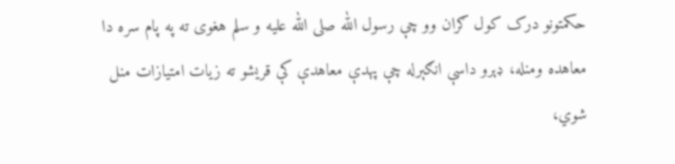حكمتونو درک كول ګران وو چې رسول الله صلى الله عليه و سلم هغوى ته په پام سره دا معاهده ومنله، ډېرو داسې انګېرله چې پهدې معاهدې كې قريشو ته زيات امتيازات منل شوي،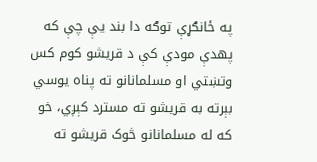په ځانګړې توګه دا بند يې چې كه پهدې مودې كې د قريشو كوم كس وتښتي او مسلمانانو ته پناه يوسي بېرته به قريشو ته مسترد كېږي، خو كه له مسلمانانو څوک قريشو ته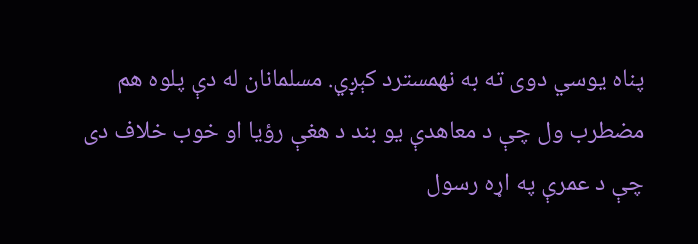پناه يوسي دوى ته به نهمسترد كېږي. مسلمانان له دې پلوه هم مضطرب ول چې د معاهدې يو بند د هغې رؤيا او خوب خلاف دی چې د عمرې په اړه رسول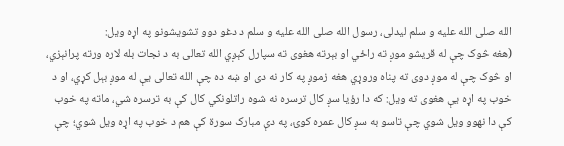الله صلى الله عليه و سلم ليدلى، رسول الله صلى الله عليه و سلم د دغو دوو تشويشونو په اړه ويل:
(هغه څوک چې له قريشو موږ ته راځي او بېرته هغوى ته سپارل كېږي الله تعالى به د نجات بله لاره ورته پرانېزي، او څوک چې له موږ دوى ته پناه وروړي هغه زموږ په كار نه دی او ښه ده چې الله تعالى يې له موږ بېل كړي، او د خوب په اړه يې هغوى ته ويل: كه دا رؤيا سږ كال ترسره نه شوه راتلونكي كال كې به ترسره شي، ماته په خوب كې دا نهوو ويل شوي چې تاسو به سږ كال عمره كوئ، په دې مبارک سورة كې هم د خوب په اړه ويل شوي؛ چې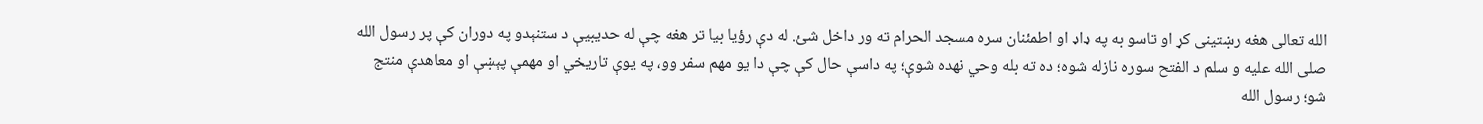الله تعالى هغه رښتينى كړ او تاسو به په ډاډ او اطمئنان سره مسجد الحرام ته ور داخل شئ. له دې رؤيا بيا تر هغه چې له حديبيې د ستنېدو په دوران كې پر رسول الله صلى الله عليه و سلم د الفتح سوره نازله شوه؛ ده ته بله وحي نهده شوې؛ په داسې حال كې چې دا يو مهم سفر وو، په يوې تاريخي او مهمې پېښې او معاهدې منتج شو؛ رسول الله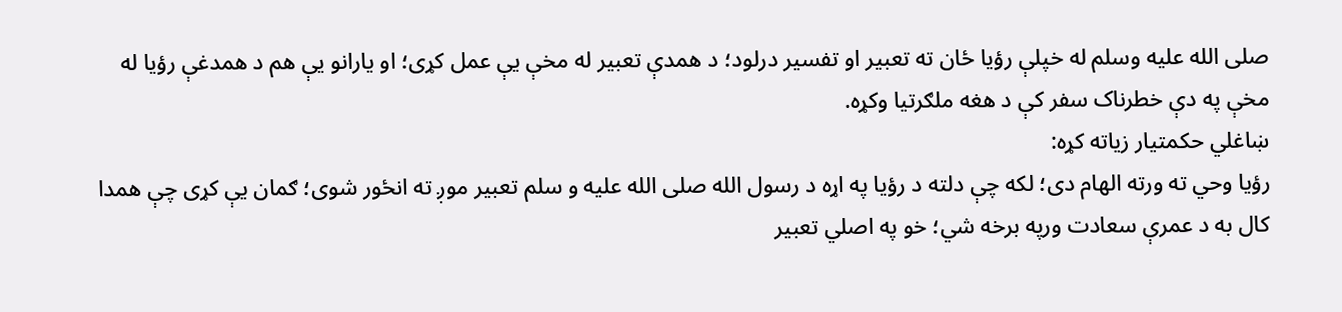صلی الله عليه وسلم له خپلې رؤيا ځان ته تعبير او تفسير درلود؛ د همدې تعبير له مخې يې عمل كړى؛ او يارانو یې هم د همدغې رؤيا له مخې په دې خطرناک سفر كې د هغه ملګرتيا وكړه.
ښاغلي حکمتيار زياته کړه:
رؤيا وحي ته ورته الهام دی؛ لكه چې دلته د رؤيا په اړه د رسول الله صلى الله عليه و سلم تعبير موږ ته انځور شوى؛ ګمان يې كړى چې همدا كال به د عمرې سعادت ورپه برخه شي؛ خو په اصلي تعبير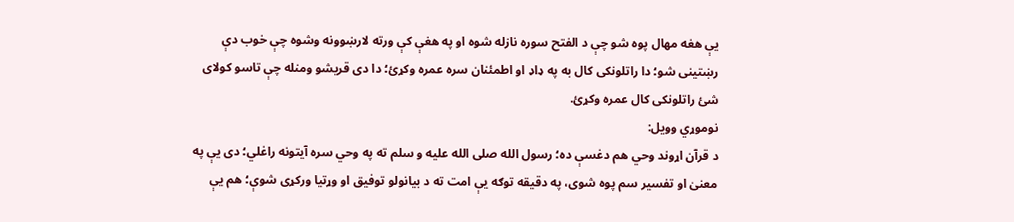يې هغه مهال پوه شو چې د الفتح سوره نازله شوه او په هغې كې ورته لارښوونه وشوه چې خوب دې رښتينى شو؛ دا راتلونكى كال به په ډاډ او اطمئنان سره عمره وكړئ؛ دا دی قريشو ومنله چې تاسو كولاى شئ راتلونكى كال عمره وكړئ.
نوموړي وويل:
د قرآن اړوند وحي هم دغسې ده؛ رسول الله صلى الله عليه و سلم ته په وحي سره آيتونه راغلي؛ دى يې په معنىٰ او تفسير سم پوه شوى، په دقيقه توګه يې امت ته د بيانولو توفيق او وړتيا وركړى شوې؛ هم يې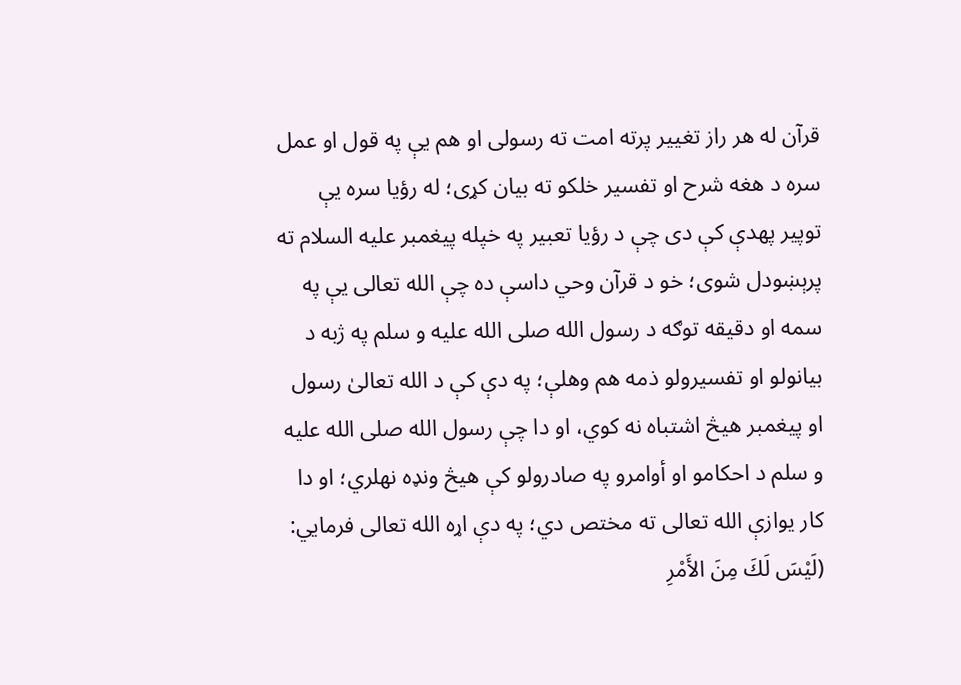قرآن له هر راز تغيير پرته امت ته رسولى او هم يې په قول او عمل سره د هغه شرح او تفسير خلكو ته بيان كړى؛ له رؤيا سره يې توپير پهدې كې دی چې د رؤيا تعبير په خپله پيغمبر عليه السلام ته پرېښودل شوى؛ خو د قرآن وحي داسې ده چې الله تعالى يې په سمه او دقيقه توګه د رسول الله صلى الله عليه و سلم په ژبه د بيانولو او تفسيرولو ذمه هم وهلې؛ په دې كې د الله تعالیٰ رسول او پيغمبر هيڅ اشتباه نه كوي، او دا چې رسول الله صلى الله عليه و سلم د احكامو او أوامرو په صادرولو كې هيڅ ونډه نهلري؛ او دا کار يوازې الله تعالى ته مختص دي؛ په دې اړه الله تعالى فرمايي:
(لَيْسَ لَكَ مِنَ الأَمْرِ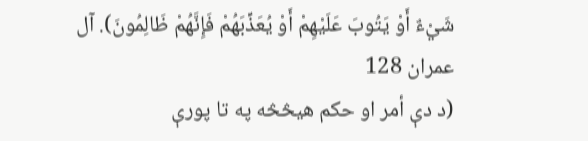شَيْءٌ أَوْ يَتُوبَ عَلَيْهِمْ أَوْ يُعَذِّبَهُمْ فَإِنَّهُمْ ظَالِمُونَ). آل عمران 128
(د دې أمر او حكم هيڅڅه په تا پورې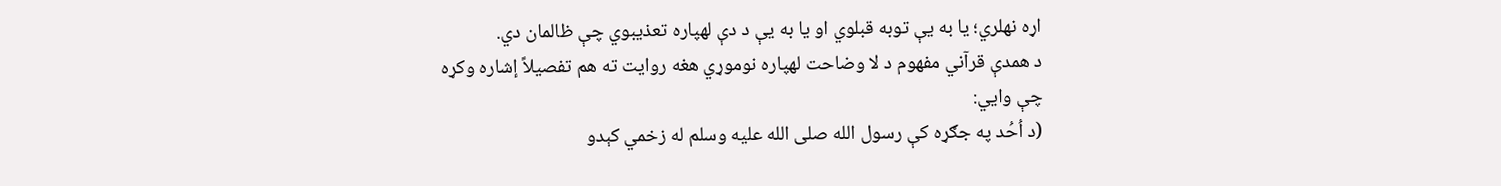اړه نهلري؛ يا به يې توبه قبلوي او يا به يې د دې لهپاره تعذيبوي چې ظالمان دي.
د همدې قرآني مفهوم د لا وضاحت لهپاره نوموړي هغه روايت ته هم تفصيلاً إشاره وکړه
چې وايي:
(د اُحُد په جګړه كې رسول الله صلی الله عليه وسلم له زخمي كېدو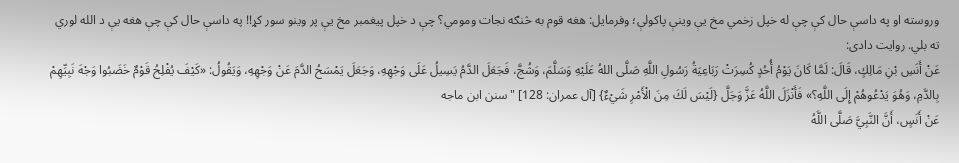وروسته او په داسې حال كې چې له خپل زخمي مخ يې وينې پاكولې؛ وفرمايل: هغه قوم به څنګه نجات ومومي؟ چې د خپل پيغمبر مخ يې پر وينو سور كړ!! په داسې حال كې چې هغه يې د الله لوري ته بلي. روايت دادی:
عَنْ أَنَسِ بْنِ مَالِكٍ، قَالَ: لَمَّا كَانَ يَوْمُ أُحُدٍ كُسِرَتْ رَبَاعِيَةُ رَسُولِ اللَّهِ صَلَّى اللهُ عَلَيْهِ وَسَلَّمَ، وَشُجَّ، فَجَعَلَ الدَّمُ يَسِيلُ عَلَى وَجْهِهِ، وَجَعَلَ يَمْسَحُ الدَّمَ عَنْ وَجْهِهِ، وَيَقُولُ: «كَيْفَ يُفْلِحُ قَوْمٌ خَضَبُوا وَجْهَ نَبِيِّهِمْ بِالدَّمِ، وَهُوَ يَدْعُوهُمْ إِلَى اللَّهِ؟» فَأَنْزَلَ اللَّهُ عَزَّ وَجَلَّ {لَيْسَ لَكَ مِنَ الْأَمْرِ شَيْءٌ} [آل عمران: 128] " سنن ابن ماجه
عَنْ أَنَسٍ، أَنَّ النَّبِيَّ صَلَّى اللَّهُ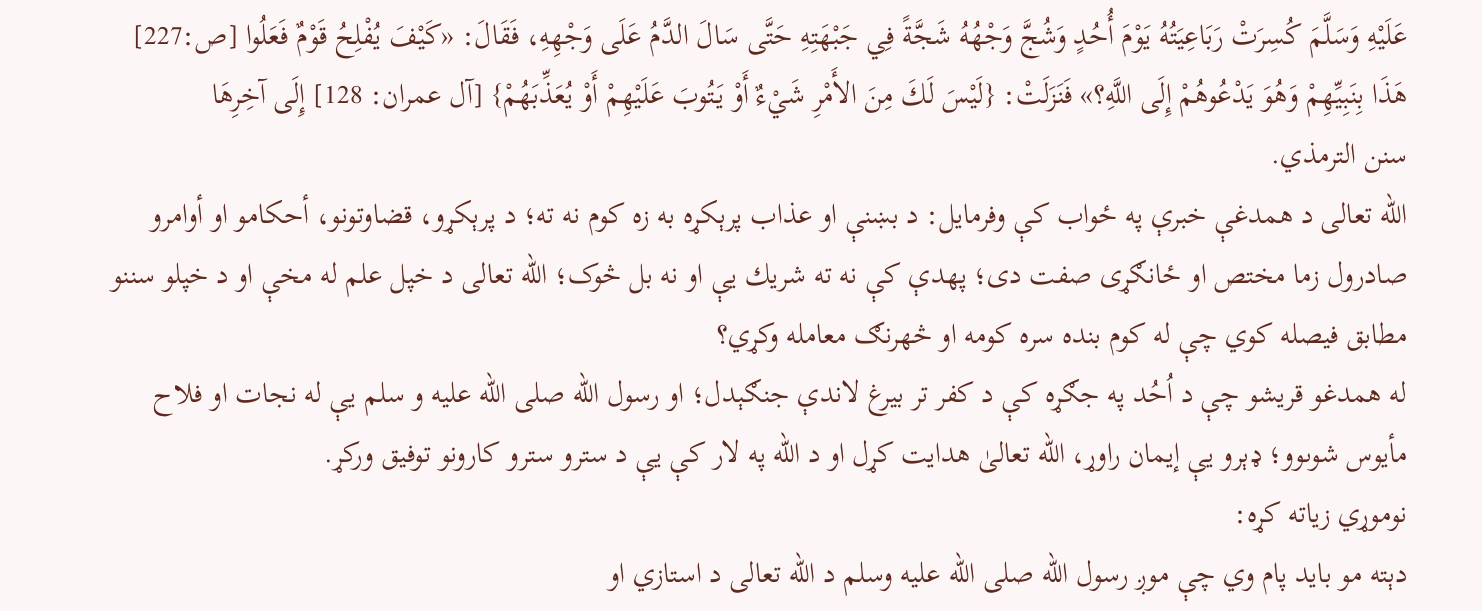عَلَيْهِ وَسَلَّمَ كُسِرَتْ رَبَاعِيَتُهُ يَوْمَ أُحُدٍ وَشُجَّ وَجْهُهُ شَجَّةً فِي جَبْهَتِهِ حَتَّى سَالَ الدَّمُ عَلَى وَجْهِهِ، فَقَالَ: «كَيْفَ يُفْلِحُ قَوْمٌ فَعَلُوا [ص:227] هَذَا بِنَبِيِّهِمْ وَهُوَ يَدْعُوهُمْ إِلَى اللَّهِ؟» فَنَزَلَتْ: {لَيْسَ لَكَ مِنَ الأَمْرِ شَيْءٌ أَوْ يَتُوبَ عَلَيْهِمْ أَوْ يُعَذِّبَهُمْ} [آل عمران: 128] إِلَى آخِرِهَا
سنن الترمذي.
الله تعالى د همدغې خبرې په ځواب كې وفرمايل: د بښنې او عذاب پرېكړه به زه كوم نه ته؛ د پرېكړو، قضاوتونو، أحكامو او أوامرو صادرول زما مختص او ځانګړى صفت دی؛ پهدې كې نه ته شريك يې او نه بل څوک؛ الله تعالى د خپل علم له مخې او د خپلو سننو مطابق فيصله كوي چې له كوم بنده سره كومه او څهرنګ معامله وكړي؟
له همدغو قريشو چې د اُحُد په جګړه كې د كفر تر بيرغ لاندې جنګېدل؛ او رسول الله صلى الله عليه و سلم يې له نجات او فلاح مأيوس شوىوو؛ ډېرو يې إيمان راوړ، الله تعالىٰ هدايت كړل او د الله په لار كې يې د سترو سترو كارونو توفيق وركړ.
نوموړي زياته کړه:
دېته مو بايد پام وي چې موږ رسول الله صلی الله عليه وسلم د الله تعالى د استازي او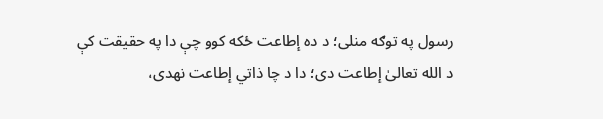رسول په توګه منلى؛ د ده إطاعت ځكه كوو چې دا په حقيقت كې د الله تعالىٰ إطاعت دی؛ دا د چا ذاتي إطاعت نهدی،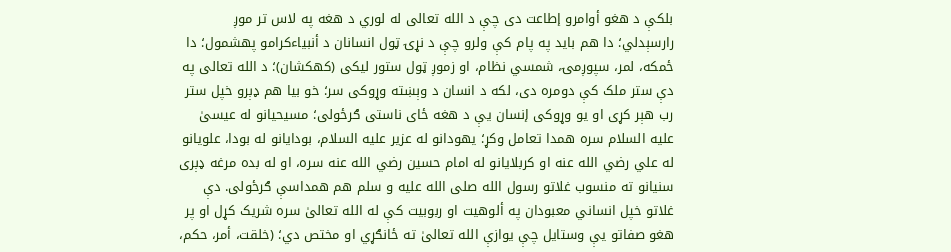بلکې د هغو أوامرو إطاعت دی چې د الله تعالى له لوري د هغه په لاس تر موږ رارسېدلي؛ دا هم بايد په پام كې ولرو چې د نړۍ ټول انسانان د أنبياءکرامو پهشمول؛ دا ځمکه، لمر، سپوږمۍ، شمسي نظام، او زموږ ټول ستور ليكى (كهكشان)؛ د الله تعالى په دې ستر ملک كې دومره دی، لكه د انسان د وېښته وړوكى سر؛ خو بيا هم ډېرو خپل ستر رب هېر كړى او يو وړوكى إنسان يې د هغه ځاى ناستى ګرځولى؛ مسيحيانو له عيسىٰ عليه السلام سره همدا تعامل وكړ؛ يهودانو له عزير عليه السلام، بودايانو له بودا، علويانو له علي رضي الله عنه او كربلايانو له امام حسين رضي الله عنه سره، او له بده مرغه ډېری سنيانو ته منسوب غلاتو رسول الله صلى الله عليه و سلم هم همداسې ګرځولی. دې غلاتو خپل انساني معبودان په ألوهيت او ربوبيت كې له الله تعالیٰ سره شريک كړل او پر هغو صفاتو يې وستايل چې يوازې الله تعالىٰ ته ځانګړي او مختص دي؛ (خلقت، أمر، حكم،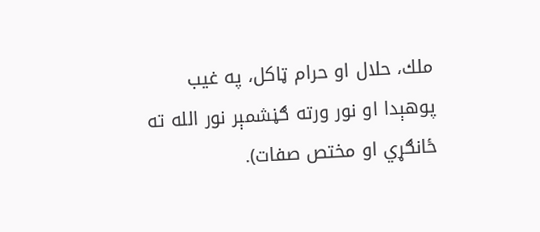ملك، حلال او حرام ټاكل، په غيب پوهېدا او نور ورته ګڼشمېر نور الله ته ځانګړي او مختص صفات).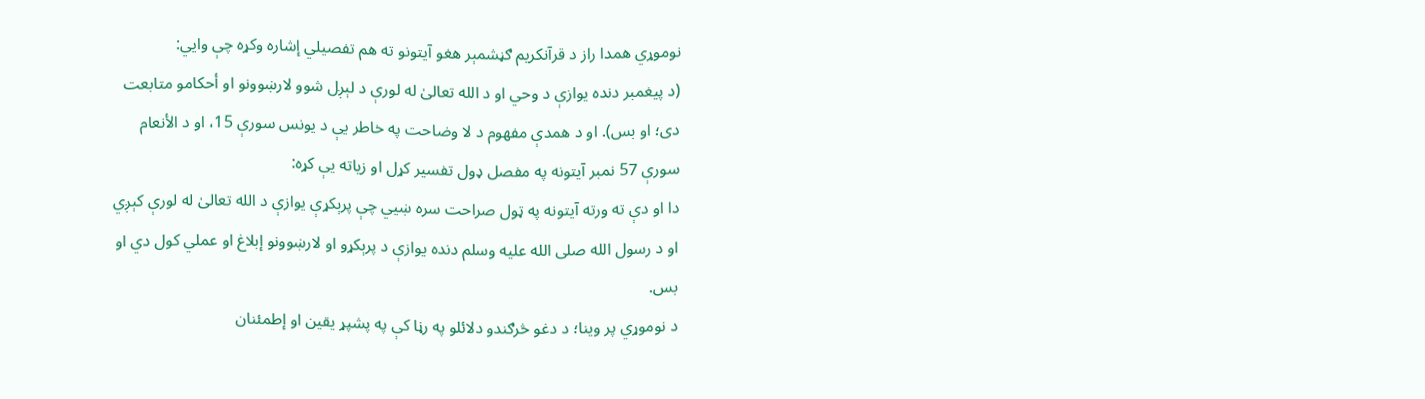نوموړي همدا راز د قرآنکريم ګڼشمېر هغو آيتونو ته هم تفصيلي إشاره وکړه چې وايي:
(د پيغمبر دنده يوازې د وحي او د الله تعالىٰ له لورې د لېږل شوو لارښوونو او أحكامو متابعت دی؛ او بس). او د همدې مفهوم د لا وضاحت په خاطر يې د يونس سورې 15، او د الأنعام سورې 57 نمبر آيتونه په مفصل ډول تفسير کړل او زياته يې کړه:
دا او دې ته ورته آيتونه په ټول صراحت سره ښيي چې پرېكړې يوازې د الله تعالىٰ له لورې كېږي او د رسول الله صلی الله عليه وسلم دنده يوازې د پرېكړو او لارښوونو إبلاغ او عملي كول دي او بس.
د نوموړي پر وينا؛ د دغو څرګندو دلائلو په رڼا كې په پشپړ يقين او إطمئنان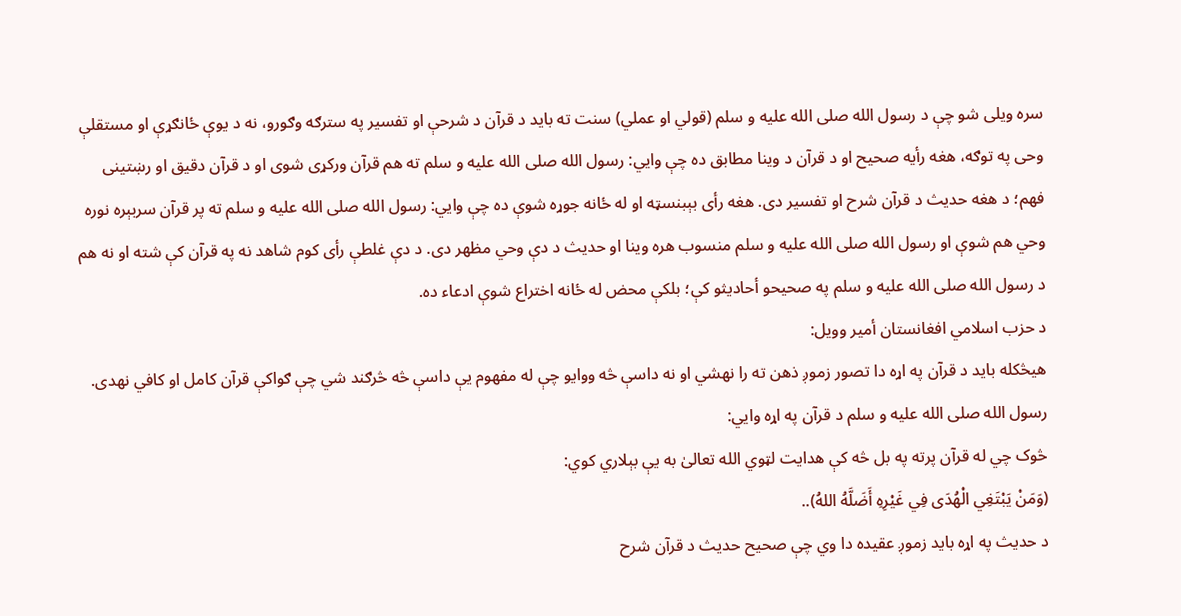سره ويلى شو چې د رسول الله صلى الله عليه و سلم (قولي او عملي) سنت ته بايد د قرآن د شرحې او تفسير په سترګه وګورو، نه د يوې ځانګړې او مستقلې وحی په توګه، هغه رأيه صحيح او د قرآن د وينا مطابق ده چې وايي: رسول الله صلى الله عليه و سلم ته هم قرآن وركړى شوى او د قرآن دقيق او رښتينى فهم؛ د هغه حديث د قرآن شرح او تفسير دی. هغه رأى بېبنسټه او له ځانه جوړہ شوې ده چې وايي: رسول الله صلى الله عليه و سلم ته پر قرآن سربېره نوره وحي هم شوې او رسول الله صلى الله عليه و سلم منسوب هره وينا او حديث د دې وحي مظهر دی. د دې غلطې رأى کوم شاهد نه په قرآن كې شته او نه هم د رسول الله صلى الله عليه و سلم په صحيحو أحاديثو كې؛ بلکې محض له ځانه اختراع شوې ادعاء ده.
د حزب اسلامي افغانستان أمير وويل:
هيڅكله بايد د قرآن په اړه دا تصور زموږ ذهن ته را نهشي او نه داسې څه ووايو چې له مفهوم يې داسې څه څرګند شي چې ګواکې قرآن کامل او كافي نهدی. رسول الله صلى الله عليه و سلم د قرآن په اړه وايي:
څوک چي له قرآن پرته په بل څه كې هدايت لټوي الله تعالىٰ به يې بېلاري كوي:
(وَمَنْ يَبْتَغِي الْهُدَى فِي غَيْرِهِ أَضَلَّهُ اللهُ)..
د حديث په اړہ بايد زموږ عقيده دا وي چې صحيح حديث د قرآن شرح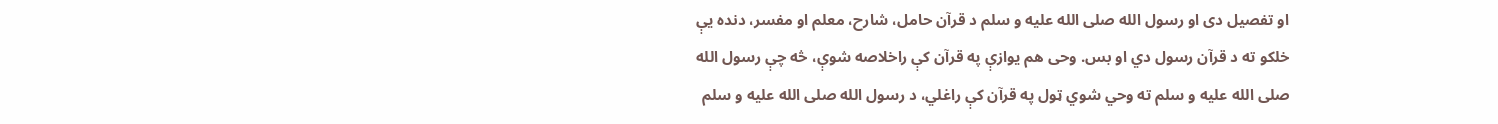او تفصيل دی او رسول الله صلى الله عليه و سلم د قرآن حامل، شارح، معلم او مفسر، دنده يې خلكو ته د قرآن رسول دي او بس. وحی هم يوازې په قرآن كې راخلاصه شوې، څه چې رسول الله صلى الله عليه و سلم ته وحي شوي ټول په قرآن كې راغلي، د رسول الله صلى الله عليه و سلم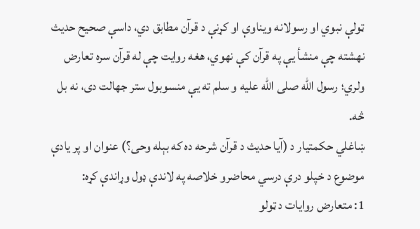ټولې نبوي او رسولانه ويناوې او كړنې د قرآن مطابق دي، داسې صحيح حديث نهشته چې منشأ يې په قرآن كې نهوي، هغه روايت چې له قرآن سره تعارض ولري؛ رسول الله صلى الله عليه و سلم ته يې منسوبول ستر جهالت دی، نه بل څه.
ښاغلي حکمتيار د (آيا حديث د قرآن شرحه ده که بېله وحی؟) عنوان او پر يادې موضوع د خپلو درې درسي محاضرو خلاصه په لاندې ډول وړاندې کړه:
1: متعارض روايات د ټولو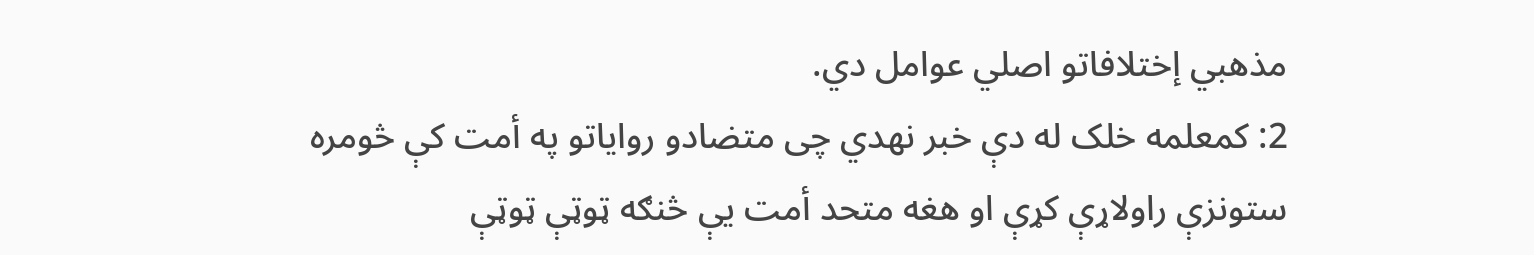مذهبي إختلافاتو اصلي عوامل دي.
2: كمعلمه خلک له دې خبر نهدي چی متضادو رواياتو په أمت كې څومره ستونزې راولاړې كړې او هغه متحد أمت يې څنګه ټوټې ټوټې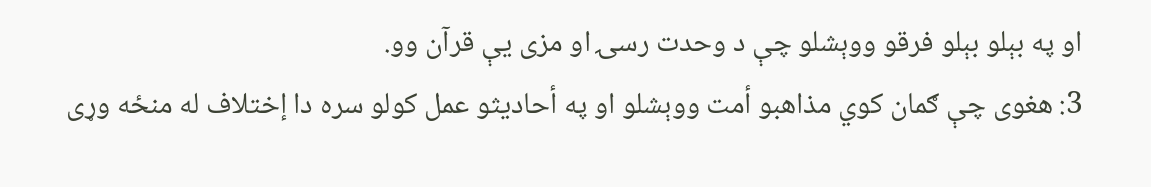او په بېلو بېلو فرقو ووېشلو چې د وحدت رسۍ او مزى يې قرآن وو.
3: هغوی چې ګمان كوي مذاهبو أمت ووېشلو او په أحاديثو عمل كولو سره دا إختلاف له منځه وړى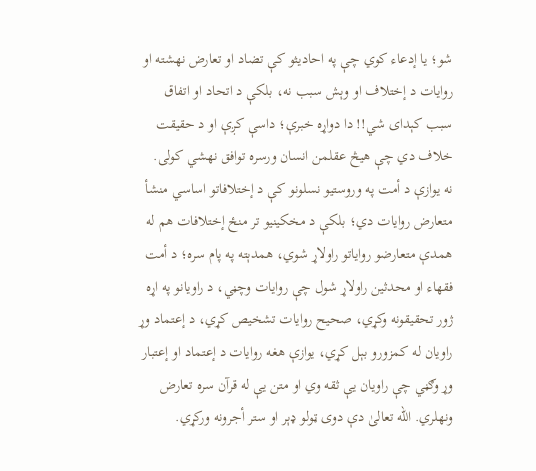شو؛ يا إدعاء كوي چې په احاديثو كې تضاد او تعارض نهشته او روايات د إختلاف او وېش سبب نه، بلكې د اتحاد او اتفاق سبب كېداى شي!! دا دواړہ خبرې؛ داسې كږې او د حقيقت خلاف دي چې هيڅ عقلمن انسان ورسره توافق نهشي كولى.
نه يوازې د أمت په وروستيو نسلونو كې د إختلافاتو اساسي منشأ متعارض روايات دي؛ بلكې د مخكينيو تر منځ إختلافات هم له همدې متعارضو رواياتو راولاړ شوي، همدېته په پام سره؛ د أمت فقهاء او محدثين راولاړ شول چې روايات وچڼي، د راويانو په اړہ ژور تحقيقونه وكړي، صحيح روايات تشخيص كړي، د إعتماد وړ راويان له كمزورو بېل كړي، يوازې هغه روايات د إعتماد او إعتبار وړ وګڼي چې راويان يې ثقه وي او متن يې له قرآن سره تعارض ونهلري. الله تعالىٰ دې دوى ټولو ډېر او ستر أجرونه وركړي.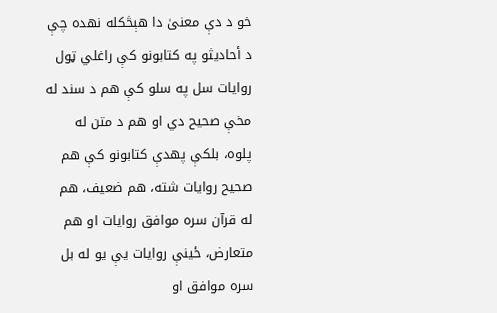خو د دې معنىٰ دا هېڅکله نهده چې د أحاديثو په كتابونو كې راغلي ټول روايات سل په سلو كې هم د سند له مخې صحيح دي او هم د متن له پلوه، بلکې پهدې كتابونو كې هم صحيح روايات شته، هم ضعيف، هم له قرآن سره موافق روايات او هم متعارض، ځينې روايات يې يو له بل سره موافق او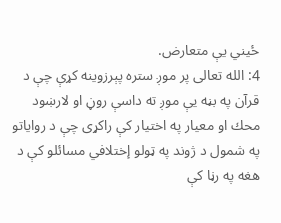ځيني يې متعارض.
4: الله تعالى پر موږ ستره پېرزوينه كړې چې د قرآن په بڼه يې موږ ته داسې روڼ او لارښود محك او معيار په اختيار كې راكړى چې د رواياتو په شمول د ژوند په ټولو إختلافي مسائلو كې د هغه په رڼا كې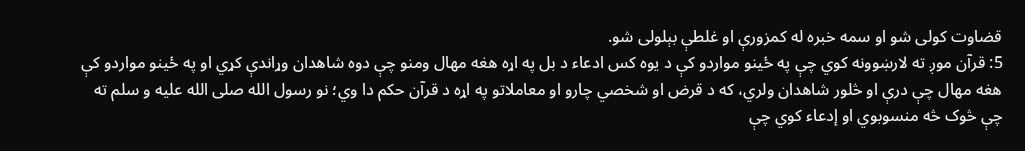قضاوت كولى شو او سمه خبره له كمزورې او غلطې بېلولى شو.
5: قرآن موږ ته لارښوونه كوي چې په ځينو مواردو كې د يوه كس ادعاء د بل په اړہ هغه مهال ومنو چې دوه شاهدان وړاندې كړي او په ځينو مواردو كې هغه مهال چې درې او څلور شاهدان ولري، كه د قرض او شخصي چارو او معاملاتو په اړہ د قرآن حكم دا وي؛ نو رسول الله صلى الله عليه و سلم ته چې څوک څه منسوبوي او إدعاء كوي چې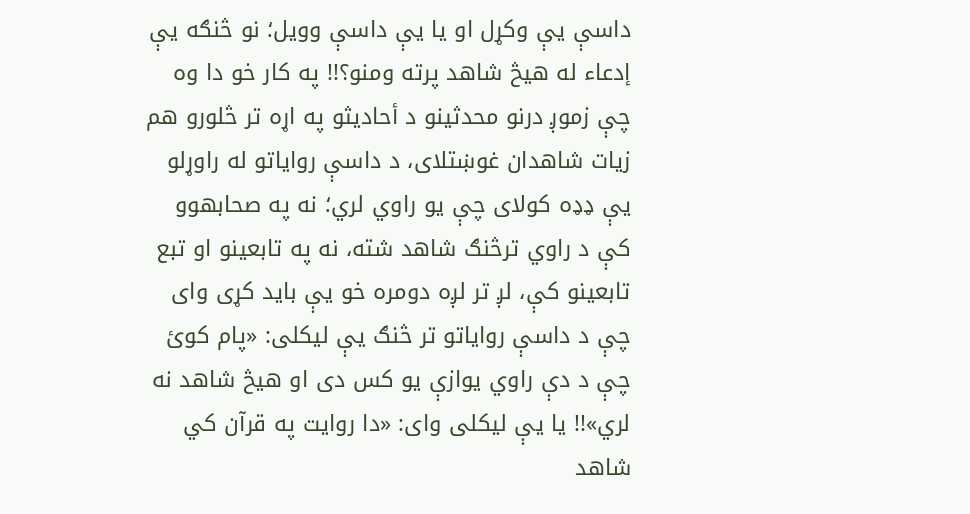داسې يې وكړل او يا يې داسې وويل؛ نو څنګه يې إدعاء له هيڅ شاهد پرته ومنو؟!! په كار خو دا وه چې زموږ درنو محدثينو د أحاديثو په اړہ تر څلورو هم زيات شاهدان غوښتلاى، د داسې رواياتو له راوړلو يې ډډہ كولاى چې يو راوي لري؛ نه په صحابهوو كې د راوي ترڅنګ شاهد شته، نه په تابعينو او تبع تابعينو كې، لږ تر لږہ دومره خو يې بايد كړی واى چې د داسې رواياتو تر څنګ يې ليكلى: «پام كوئ چې د دې راوي يوازې يو كس دی او هيڅ شاهد نه لري»!! يا يې ليكلی واى: «دا روايت په قرآن كي شاهد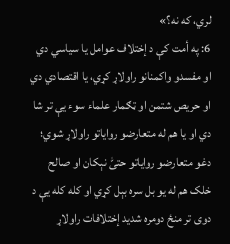لري، كه نه؟»
6: په أمت كې د إختلاف عوامل يا سياسي دي او مفسدو واكمنانو راولاړ كړي، يا اقتصادي دي او حريص شتمن او ټګمار علماء سوء يې تر شا دي او يا هم له متعارضو رواياتو راولاړ شوي؛ دغو متعارضو رواياتو حتیّٰ نېكان او صالح خلک هم له يو بل سره بېل كړي او كله كله يې د دوى تر منځ دومره شديد إختلافات راولاړ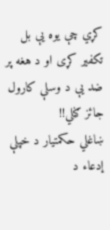كړي چې يوه يې بل تكفير كړى او د هغه پر ضد يې د وسلې كارول جائز ګڼلي!!
ښاغلي حکمتيار د خپلې إدعاء د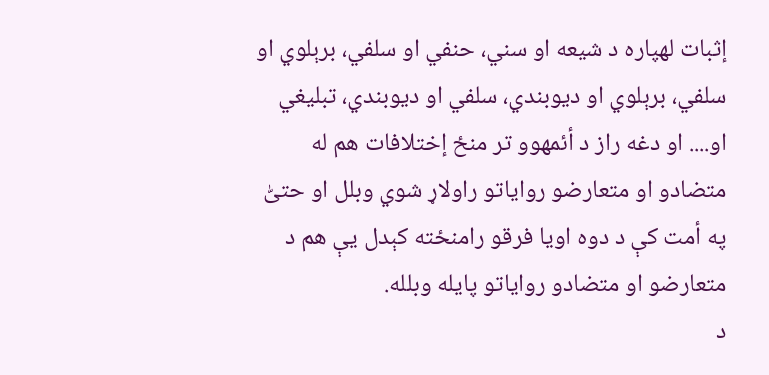إثبات لهپاره د شيعه او سني، حنفي او سلفي، برېلوي او سلفي، برېلوي او ديوبندي، سلفي او ديوبندي، تبليغي او.... او دغه راز د أئمهوو تر منځ إختلافات هم له متضادو او متعارضو رواياتو راولاړ شوي وبلل او حتیّٰ په أمت كې د دوه اويا فرقو رامنځته کېدل يې هم د متعارضو او متضادو رواياتو پايله وبلله.
د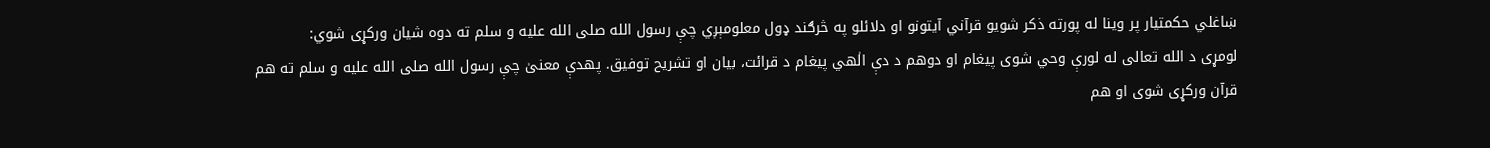ښاغلي حکمتيار پر وينا له پورته ذکر شويو قرآني آيتونو او دلائلو په څرګند ډول معلومېږي چې رسول الله صلى الله عليه و سلم ته دوه شيان وركړى شوي:
لومړی د الله تعالى له لورې وحي شوى پيغام او دوهم د دې الٰهي پيغام د قرائت، بيان او تشريح توفيق. پهدې معنیٰ چې رسول الله صلى الله عليه و سلم ته هم قرآن وركړى شوى او هم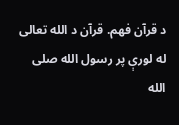د قرآن فهم. قرآن د الله تعالى له لورې پر رسول الله صلی الله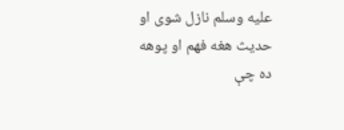عليه وسلم نازل شوى او حديث هغه فهم او پوهه ده چې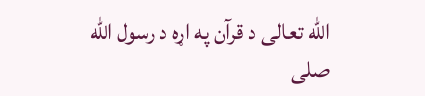الله تعالى د قرآن په اړہ د رسول الله صلى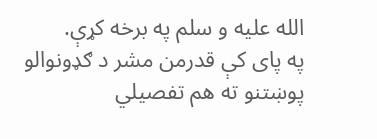الله عليه و سلم په برخه كړې.
په پای کې قدرمن مشر د ګډونوالو پوښتنو ته هم تفصيلي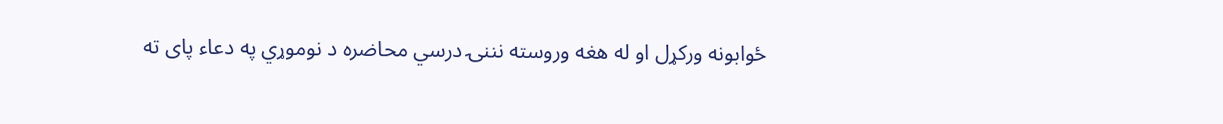ځوابونه ورکړل او له هغه وروسته نننۍ درسي محاضره د نوموړي په دعاء پای ته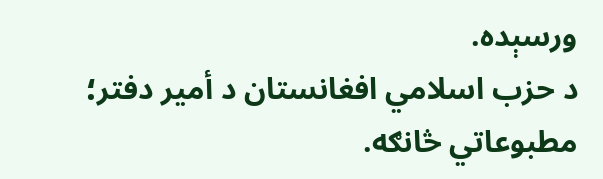ورسېده.
د حزب اسلامي افغانستان د أمير دفتر؛ مطبوعاتي څانګه.